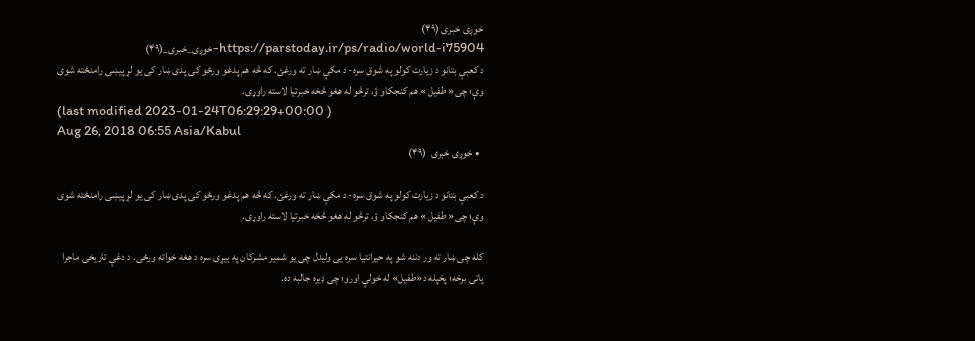خوږی خبری (۴۹)
https://parstoday.ir/ps/radio/world-i75904-خوږی_خبری_(۴۹)
د کعبې بتانو د زیارت کولو په شوق سره- د مکې ښار ته ورغئ. که څه هم پدغو ورځو کی پدی ښار کی یو لړ پیښی رامنځته شوی وې؛ چی« طفیل » هم کنجکاو ؤ، ترڅو له هغو څخه خبرتیا لاسته راوړی.
(last modified 2023-01-24T06:29:29+00:00 )
Aug 26, 2018 06:55 Asia/Kabul
  • خوږی خبری  (۴۹)

د کعبې بتانو د زیارت کولو په شوق سره- د مکې ښار ته ورغئ. که څه هم پدغو ورځو کی پدی ښار کی یو لړ پیښی رامنځته شوی وې؛ چی« طفیل » هم کنجکاو ؤ، ترڅو له هغو څخه خبرتیا لاسته راوړی.

کله چی ښار ته ور دننه شو په حیرانتیا سره یی ولیدل چی یو شمیر مشرکان په بیړی سره د هغه خواته ورځی. د دغې تاریخی ماجرا پاتی برخه؛ پخپله د«طفیل» له خولې اورو؛ چی ډیره جالبه ده.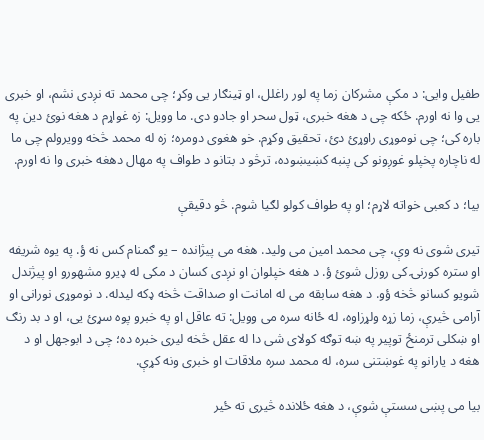طفیل وایی: د مکې مشرکان زما په لور راغلل، او ټینګار یی وکړ؛ چی محمد ته نږدی نشم، او خبری یی وا نه اورم. ځکه چی د هغه خبری، ټول سحر او جادو دی. ما وویل: زه غواړم د هغه نوئ دین په باره کی؛ چی نوموړی راوړئ دئ، تحقیق وکړم. خو هغوی دومره؛ زه له محمد څخه وویرولم چی ما له ناچاره پخپلو غوږونو کی پنبه کښیښوده، ترڅو د بتانو د طواف په مهال دهغه خبری وا نه اورم.

بیا؛ د کعبی خواته لاړم؛ او په طواف کولو لګیا شوم. څو دقیقې

تیری شوی نه وې، چی محمد امین می ولید. هغه می پیژانده – یو ګمنام کس نه ؤ. په یوه شریفه او ستره کورنۍ کی روزل شوئ ؤ. د هغه خپلوان او نږدی کسان د مکی له ډیرو مشهورو او پیژندل شویو کسانو څخه ؤو. د هغه سابقه می له امانت او صداقت څخه ډکه لیدله. د نوموړی نورانی او آرامی څیرې، زما زړه ولړزاوه، له ځانه سره می وویل: ته عاقل او په خبرو پوه سړئ یی، او د بد رنګ او ښکلی ترمنځ توپیر په ښه توګه کولای شی دا له عقل څخه لیری خبره ده؛ چی د ابوجهل او د هغه د یارانو په غوښتنی سره، له محمد سره ملاقات او خبری ونه کړې.

بیا می پښی سستې شوې، د هغه ځلانده څیری ته ځیر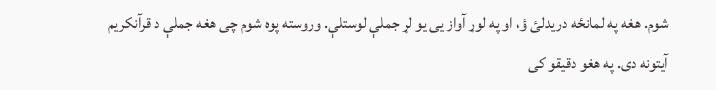شوم. هغه په لمانځه دریدلئ ؤ، او په لوړ آواز یی یو لړ جملې لوستلې. وروسته پوه شوم چی هغه جملې د قرآنکریم آیتونه دی. په هغو دقیقو کی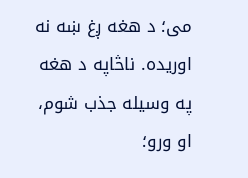می؛ د هغه ږغ ښه نه اوریده. ناڅاپه د هغه په وسیله جذب شوم، او ورو؛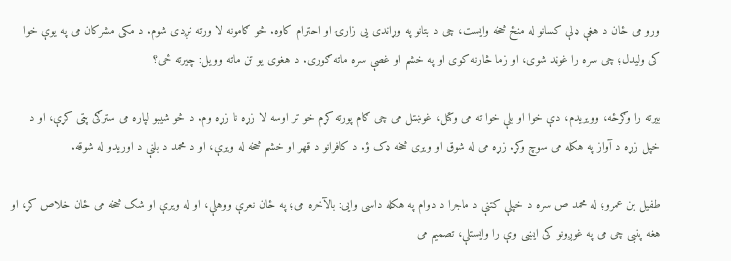ورو می ځان د هغې ډلې کسانو له منځ څخه وایست، چی د بتانو په وړاندی یی زارۍ او احترام کاوه. څو ګامونه لا ورته نږدی شوم. د مکی مشرکان می په یوې خوا کی ولیدل؛ چی سره را غوڼد شوی، او زما څارنه کوی او په خشم او غصې سره ماته ګوری. د هغوی یو تن ماته وویل: چیرته ځی؟

بیرته را وګرځه، وویریدم، دې خوا او بلې خوا ته می وکتل، غوښتل می چی ګام پورته کړم خو تر اوسه لا زړه نا زړه وم. د څو شیبو لپاره می سترګی پټی کړې، او د خپل زړه د آواز په هکله می سوچ وکړ. زړه می له شوق او ویری څخه ډک ؤ. د کافرانو د قهر او خشم څخه له ویرې، او د محمد د بلنې د اوریدو له شوقه.

طفیل بن عمرو؛ له محمد ص سره د خپلې کتنې د ماجرا د دوام په هکله داسی وایی: بالآخره می؛ په ځان نعرې ووهلې، او له ویرې او شک څخه می ځان خلاص کړ، او هغه پنبی چی می په غوږونو کی ایښی وې را وایستلې، تصمیم می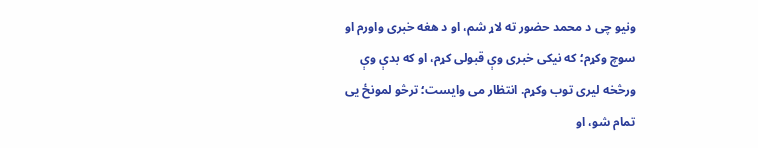ونیو چی د محمد حضور ته لاړ شم، او د هغه خبری واورم او سوچ وکړم؛ که نیکی خبری وې قبولی کړم، او که بدې وې ورڅخه لیری توب وکړم. انتظار می وایست؛ ترڅو لمونځ یی تمام شو، او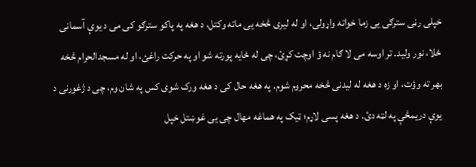خپلی رڼی سترګی یی زما خواته واړولی، او له لیری څخه یی ماته وکتل، د هغه په پاکو سترګو کی می د یوې آسمانی ځلا، نور ولید. تر اوسه می لا ګام نه ؤ اوچت کړئ، چی له ځایه پورته شو او په حرکت راغئ، او له مسجدالحرام څخه بهر ته وؤت، او زه د هغه له لیدنی څخه محروم شوم. په هغه حال کی د هغه ورک شوی کس په شان وم، چی د ژغورنی د یوې دریمڅې په لټه دئ. د هغه پسی لاړم؛ ټیک په هماغه مهال چی یی غوښتل خپل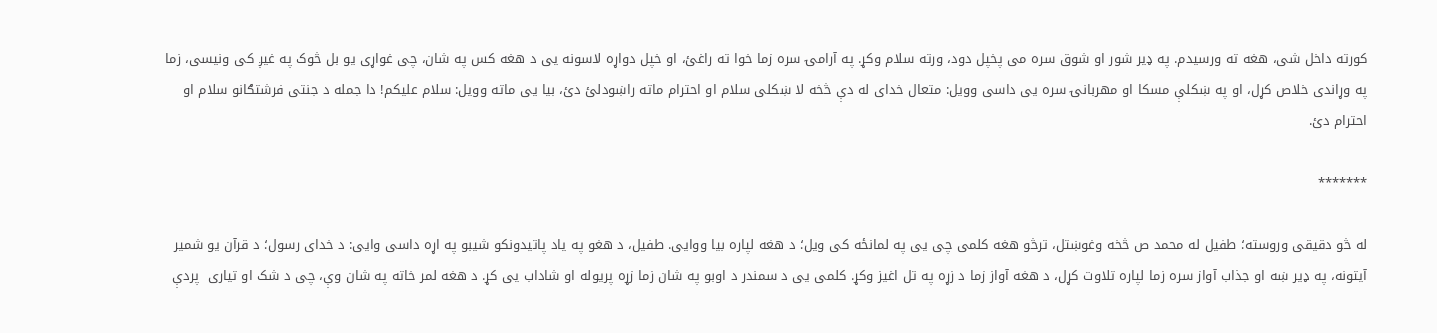کورته داخل شی، هغه ته ورسیدم. په ډیر شور او شوق سره می پخپل دود، ورته سلام وکړ. په آرامۍ سره زما خوا ته راغئ، او خپل دواړه لاسونه یی د هغه کس په شان، چی غواړی یو بل څوک په غیږ کی ونیسی، زما په وړاندی خلاص کړل، او په ښکلې مسکا او مهربانۍ سره یی داسی وویل: متعال خدای له دې څخه لا ښکلی سلام او احترام ماته راښودلئ دئ، بیا یی ماته وویل: سلام علیکم! دا جمله د جنتی فرشتګانو سلام او احترام دئ.

*******

له څو دقیقی وروسته؛ طفیل له محمد ص څخه وغوښتل، ترڅو هغه کلمی چی یی په لمانځه کی ویل؛ د هغه لپاره بیا ووایی. طفیل، د هغو په یاد پاتیدونکو شیبو په اړه داسی وایی: د خدای رسول؛ د قرآن یو شمیر آیتونه، په ډیر ښه او جذاب آواز سره زما لپاره تلاوت کړل، د هغه آواز زما د زړه په تل اغیز وکړ. کلمی یی د سمندر د اوبو په شان زما زړه پریوله او شاداب یی کړ. د هغه لمر خاته په شان وې، چی د شک او تیاری  پردې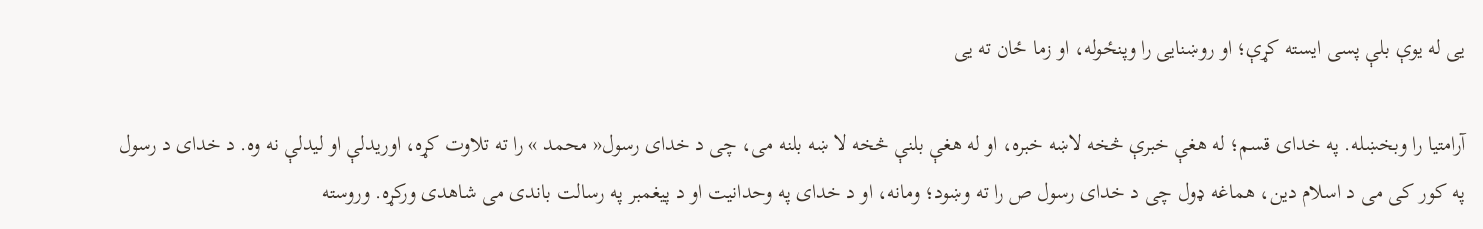یی له یوې بلې پسی ایسته کړې؛ او روښنایی را وپنځوله، او زما ځان ته یی

آرامتیا را وبخښله. په خدای قسم؛ له هغې خبرې څخه لاښه خبره، او له هغې بلنې څخه لا ښه بلنه می، چی د خدای رسول« محمد » را ته تلاوت کړه، اوریدلې او لیدلې نه وه. د خدای د رسول په کور کی می د اسلام دین، هماغه ډول چی د خدای رسول ص را ته وښود؛ ومانه، او د خدای په وحدانیت او د پیغمبر په رسالت باندی می شاهدی ورکړه. وروسته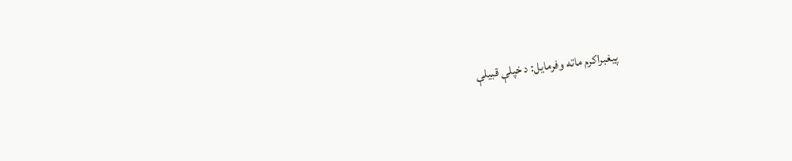پیغبراکرم ماته وفرمایل: د خپلې قبیلې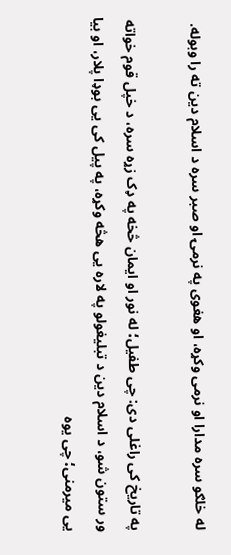له خلګو سره مدارا او نرمی وکړه، او هغوی په نرمۍ او صبر سره د اسلام دین ته را وبوله.

په تاریخ کی راغلی دی: چی طفیل؛ له نور او ایمان څخه په ډک زړه سره، د خپل قوم خواته ور ستون شو، د اسلام دین د تبلیغولو په لاره یی هڅه وکړه، په پیل کی یی بوډا پلار، او بیا یی میرمنی؛ چی یوه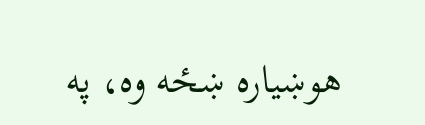هوښیاره ښځه وه، په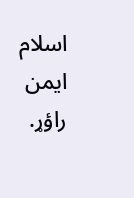اسلام ایمن راؤړ.